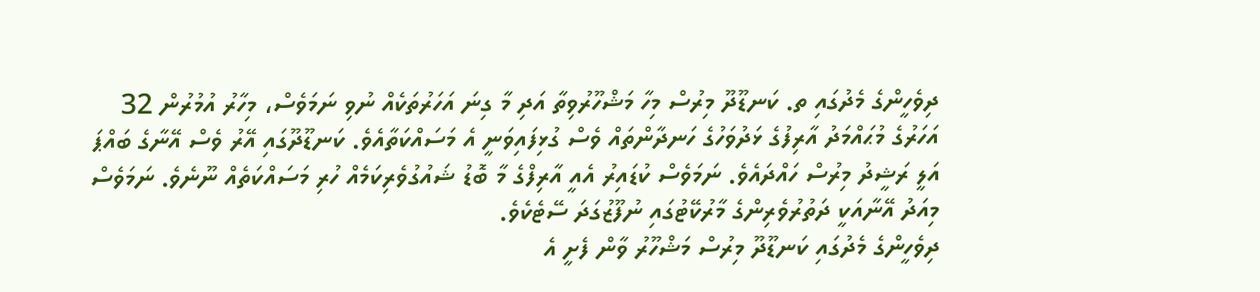ދިވެހީންގެ މެދުގައި ތ. ކަނޑޫދޫ މިރުސް މިހާ މަޝްހޫރުވިތާ އަދި މާ ގިނަ އަހަރުތަކެއް ނުވި ނަމަވެސް، މިހާރު އުމުރުން 32 އަހަރުގެ މުޙައްމަދު އާރިފުގެ ޅަދުވަހުގެ ހަނދާންތައް ވެސް ގުޅިފައިވަނީ އެ މަސައްކަތާއެވެ. ކަނޑޫދޫގައި އޭރު ވެސް އޭނާގެ ބައްޕަ އަލީ ރަޝީދު މިރުސް ހައްދައެވެ. ނަމަވެސް ކުޑައިރު އެއީ އާރިފްގެ މާ ބޮޑު ޝައުގުވެރިކަމެއް ހުރި މަސައްކަތެއް ނޫނެވެ. ނަމަވެސް މިއަދު އޭނާއަކީ ދަތުރުވެރިންގެ މާރުކޭޓުގައި ނުފޫޒުގަދަ ސޭޓެކެވެ.
ދިވެހީންގެ މެދުގައި ކަނޑޫދޫ މިރުސް މަޝްހޫރު ވާން ފެށީ އެ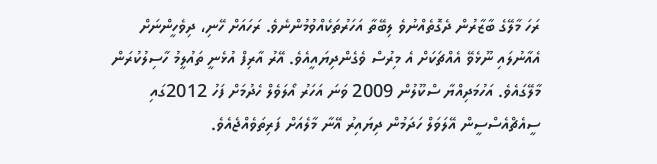ރަހަ މާލޭގެ ބާޒާރުން ދެގޮތެއްނުވެ ލިބޭތާ އަހަރުތަކެއްވުމުންނެވެ. ރަހައަށް ހޭނި، ދިވެހީންނަށް އެއާނުލައި ނޫޅެވޭ އެއްޗަކަށް އެ މިރުސް ވެގެންދިޔައީއެވެ. އޭރު އާރިފް އުޅެނީ ތައުލީމު ހާސިލުކުރަން މާލޭގައެވެ. އަހުމަދިއްޔާ ސްކޫލުން 2009 ވަނަ އަހަރު އޯލަވެލް ހެދުމަށް ފަހު 2012ގައި ސީއެޗްއެސްސީން އޭލަވަލް ހަދަމުން ދިޔައިރު އޭނާ މާލެއަށް ފަރިތަވެއްޖެއެވެ.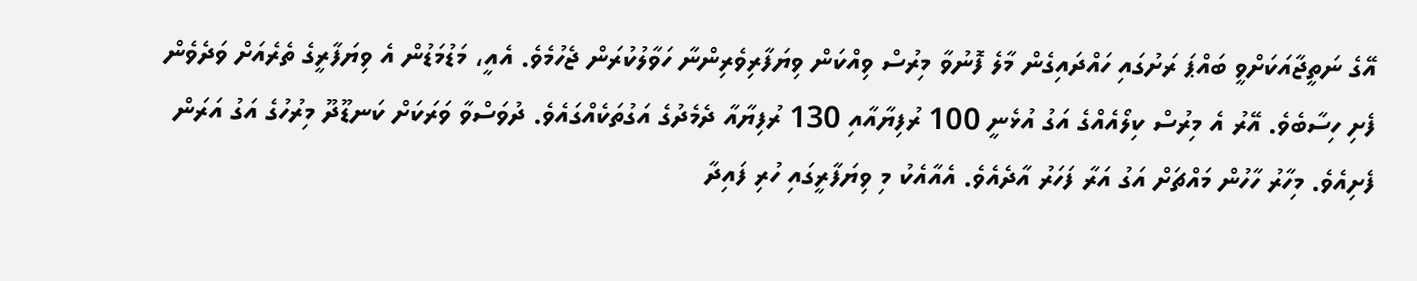އޭގެ ނަތީޖާއަކަށްވީ ބައްޕަ ރަށުގައި ހައްދައިގެން މާލެ ފޮނުވާ މިރުސް ވިއްކަން ވިޔަފާރިވެރިންނާ ހަވާލުކުރަން ޖެހުމެވެ. އެއީ، މަޑުމަޑުން އެ ވިޔަފާރީގެ ތެރެއަށް ވަދެވެން ފެށި ހިސާބެވެ. އޭރު އެ މިރުސް ކިލޯއެއްގެ އަގު އުޅެނީ 100 ރުފިޔާއާއި 130 ރުފިޔާއާ ދެމެދުގެ އަގުތަކެއްގައެވެ. ދުވަސްވާ ވަރަކަށް ކަނޑޫދޫ މިރުހުގެ އަގު އަރަން ފެށިއެވެ. މިހާރު ހާހުން މައްޗަށް އަގު އަރާ ފަހަރު އާދެއެވެ. އެއާއެކު މި ވިޔަފާރީގައި ހުރި ފައިދާ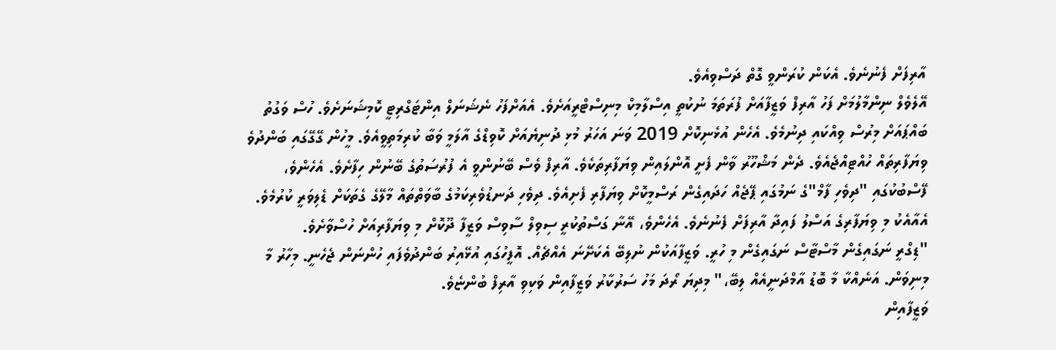އާރިފަށް ފެނުނެވެ. އެކަން ކުރަންވީ ގޮތް ދަސްވިއެވެ.
އޭލެވެލް ނިންމާލުމަށް ފަހު އާރިފް ވަޒީފާއަށް ފުރަތަމަ ނުކުތީ އިސްލާމިކް މިނިސްޓްރީއަށެވެ. އެއަށްފަހު ނެޝަނަލް އިންޓަގްރިޓީ ކޮމިޝަނަށެވެ. ހުސް ވަގުތު ބައްޕައަށް މިރުސް ވިއްކައި ދިނުމެވެ. އެހެން އުޅެނިކޮށް 2019 ވަނަ އަހަރު މުޅި ދުނިޔެއަށް ކޮވިޑްގެ އާލަމީ ވަބާ ކުރިމަތިވީއެވެ. މީހުން ގޭގޭގައި ބަންދުވެ ވިޔަފާރިތައް ހުއްޓިއްޖެއެވެ. ދެން މަޝްހޫރު ވާން ފެށީ އޮންލައިން ވިޔަފާރިތަކެވެ. އާރިފް ވެސް ބޭނުންވީ އެ ފުރުސަތުގެ ބޭނުން ހިފާށެވެ. އެހެންވެ، ފޭސްބުކުގައި "ދިވެހި ފާމް"ގެ ނަމުގައި ޕޭޖެއް ހަދައިގެން ރަސްމީކޮށް ވިޔަފާރި ފެށިއެވެ. ދިވެހި ދަނޑުވެރިކަމުގެ ބާވަތްތައް މާލޭގެ ގެތަކަށް ޑެލިވަރީ ކުރުމެވެ.
އެއާއެކު މި ވިޔަފާރިގެ އަސްލު ފައިދާ އާރިފަށް ފެނުނެވެ. އެހެންވެ، އޭނާ ގަސްތުކުރީ ސިވިލް ސާވިސް ވަޒީފާ ދޫކޮށް މި ވިޔަފާރިއަށް ހުސްވާށެވެ.
"ޑިގްރީ ނަގައިގެން މާސްޓާސް ނަގައިގެން މި ހުރީ. ވަޒީފާއަކުން ނުލިބޭ އެކަށޭނަ އެއްޗެއް. އޮފީހުގައި އުޅޭއިރު ބަންދުވެފައި ހުންނަން ޖެހެނީ. މިހާރު މާ މިނިވަން. އަނެއްކާ މާ ބޮޑު އާމްދަނީއެއް ލިބޭ،" މިދިޔަ ރޯދަ މަހު ސަރުކާރު ވަޒީފާއިން ވަކިވި އާރިފް ބުންޏެވެ.
ވަޒީފާއިން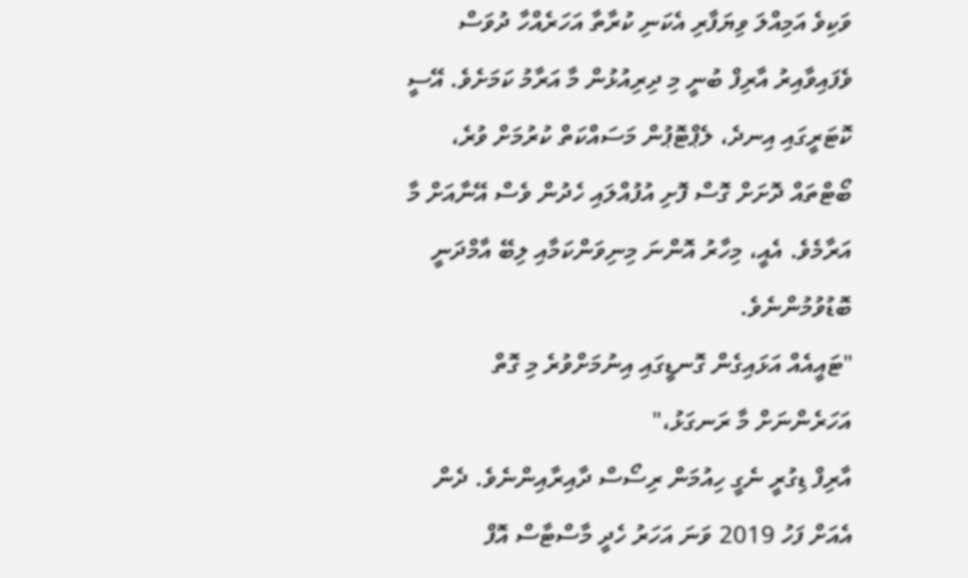ވަކިވެ އަމިއްލަ ވިޔަފާރި އެކަނި ކުރާތާ އަހަރެއްހާ ދުވަސް ވެފައިވާއިރު އާރިފް ބުނީ މި ދިރިއުޅުން މާ އަރާމު ކަމަށެވެ. އޭސީ ކޮޓަރީގައި އިނދެ، ލެޕްޓޮޕުން މަސައްކަތް ކުރުމަށް ވުރެ، ބޯޓްތައް ދޮށަށް ގޮސް ފޮށި އުފުއްލައި ހެދުން ވެސް އޭނާއަށް މާ އަރާމެވެ. އެއީ، މިހާރު އޮންނަ މިނިވަންކަމާއި ލިބޭ އާމްދަނީ ބޮޑުވުމުންނެވެ.
"ޓައީއެއް އަޅައިގެން ގޮނޑީގައި އިނުމަށްވުރެ މި ގޮތް އަހަރެންނަށް މާ ރަނގަޅު،"
އާރިފް ޑިގުރީ ނެގީ ހިއުމަން ރިސޯސް ދާއިރާއިންނެވެ. ދެން އެއަށް ފަހު 2019 ވަނަ އަހަރު ހެދީ މާސްޓާސް އޮފް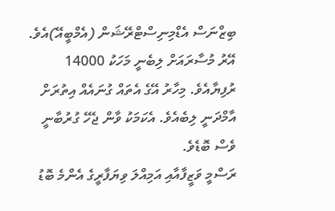ބިޒްނަސް އެޑްމިނިސްޓްރޭޝަން (އެމްބީއޭ)އެވެ. އޭރު މުސާރައަށް ލިބެނީ މަހަކު 14000 ރުފިޔާއެވެ. މިހާރު އޭގެ އެތައް ގުނައެއް އިތުރަށް އާމްދަނީ ލިބެއެވެ. އެކަމަކު ވާން ޖެހޭ ގުރުބާނީ ވެސް ބޮޑެވެ.
ރަސްމީ ވަޒީފާއާއި އަމިއްލަ ވިޔަފާރީގެ އެންމެ ބޮޑު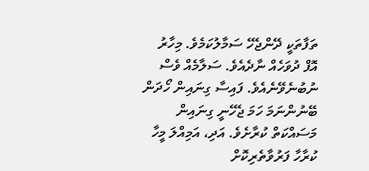ތަފާތަކީ ދޭންޖެހޭ ސަމާލުކަމެވެ. މިހާރު އޮފް ދުވަހެއް ނާދެއެވެ. ސަލާމެއް ވެސް ނުބުނެވޭނެއެވެ. ފައިސާ ގިނައިން ހޯދަން ބޭނުންނަމަ ހަމަ ޖެހޭނީ ގިނައިން މަސައްކަތް ކުރާށެވެ. އަދި، އަމިއްލަ މީހާ ކުރާހާ ފަރުވާތެރިކޮށް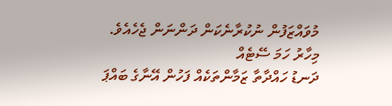މުވައްޒަފުން ނުކުރާނެކަން ދަންނަން ޖެހެއެވެ.
މިހާރު ހަމަ ސޭޓެއް
ދަނޑު ހައްދާތާ ޒަމާންތަކެއް ފަހުން އޭނާގެ ބައްޕަ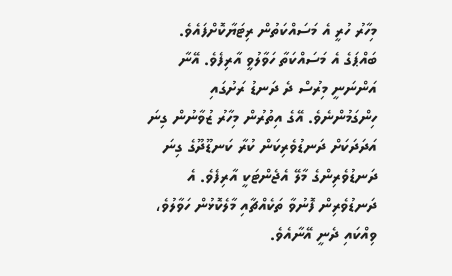މިހާރު ހުރީ އެ މަސައްކަތުން ރިޓަޔާކޮށްފައެވެ. ބައްޕަގެ އެ މަސައްކަތާ ހަވާލުވީ އާރިފެވެ. އޭނާ އަންނަނީ މިރުސް ދެ ދަނޑު ރަށުގައި ހިންގަމުންނެވެ. އޭގެ އިތުރުން މިހާރު ޒުވާނުން ގިނަ އަދަދަކަށް ދަނޑުވެރިކަން ކުރާ ކަނޑޫދޫގެ ގިނަ ދަނޑުވެރިންގެ މާލޭ އެޖެންޓަކީ އާރިފެވެ. އެ ދަނޑުވެރިން ފޮނުވާ ތަކެއްޗާއި މާލެކޮޅުން ހަވާލުވެ، ވިއްކައި ދެނީ އޭނާއެވެ.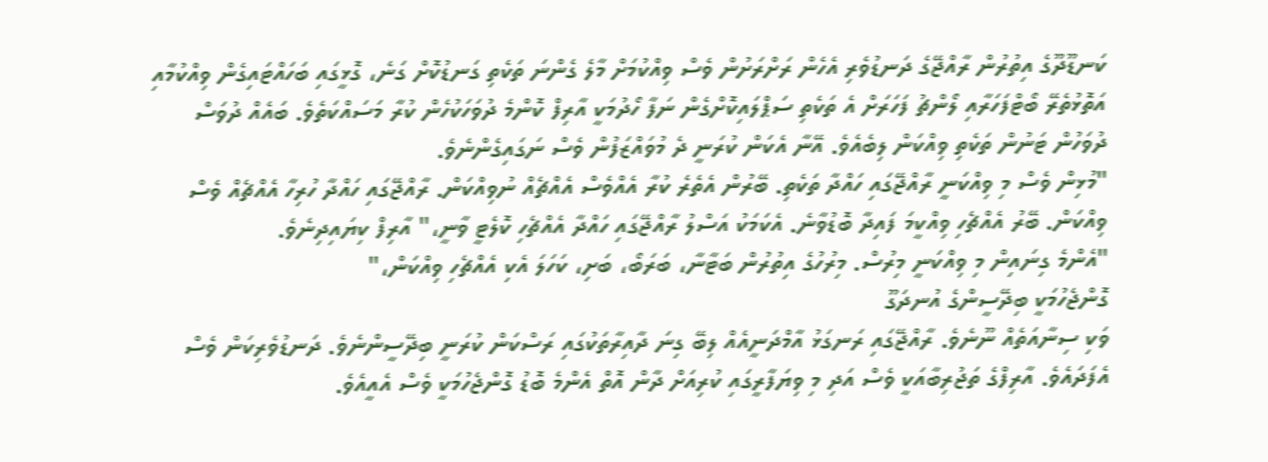ކަނޑޫދޫގެ އިތުރުން ރާއްޖޭގެ ދަނޑުވެރި އެހެން ރަށްރަށުން ވެސް ވިއްކުމަށް މާލެ ގެންނަ ތަކެތި ގަނޑުކޮށް ގަނެ، ގޮޅީގައި ބަހައްޓައިގެން ވިއްކުމާއި އަތޮޅުތެރޭ ބޯޓްފަހަރާއި ލޯންޗު ފަހަރަށް އެ ތަކެތި ސަޕްލައިކޮށްގެން ނަފާ ހޯދުމަކީ އާރިފް ކޮންމެ ދުވަހަކުހެން ކުރާ މަސައްކަތެވެ. ބައެއް ދުވަސް ދުވަހުން ޓަނުން ތަކެތި ވިއްކަން ލިބެއެވެ. އޭނާ އެކަން ކުރަނީ ދެ މުވައްޒަފުން ވެސް ނަގައިގެންނެވެ.
"މުޅިން ވެސް މި ވިއްކަނީ ރާއްޖޭގައި ހައްދާ ތަކެތި. ބޭރުން އެތެރެ ކުރާ އެއްވެސް އެއްޗެއް ނުވިއްކަން. ރާއްޖޭގައި ހައްދާ ހުރިހާ އެއްޗެއް ވެސް ވިއްކަން. ބޭރު އެއްޗެހި ވިއްކީމަ ފައިދާ ބޮޑުވާނެ. އެކަމަކު އަސްލު ރާއްޖޭގައި ހައްދާ އެއްޗެހި ކޮލެޓީ ވާނީ،" އާރިފް ކިޔައިދިނެވެ.
"އެންމެ ގިނައިން މި ވިއްކަނީ މިރުސް. މިރުހުގެ އިތުރުން ބަޓާނާ، ބަރަބޯ، ބަށި، ކަހަލަ އެކި އެއްޗެހި ވިއްކަން،"
ގޮންޖެހުމަކީ ބިދޭސީންގެ އުނދަގޫ
ވަކި ސިނާއަތެއް ނޫނެވެ. ރާއްޖޭގައި ރަނގަޅު އާމްދަނީއެއް ލިބޭ ގިނަ ދާއިރާތަކުގައި ރަސްކަން ކުރަނީ ބިދޭސީންނެވެ. ދަނޑުވެރިކަން ވެސް އެފަދައެވެ. އާރިފްގެ ތަޖުރިބާއަކީ ވެސް އަދި މި ވިޔަފާރީގައި ކުރިއަށް ދާން އޮތް އެންމެ ބޮޑު ގޮންޖެހުމަކީ ވެސް އެއީއެވެ.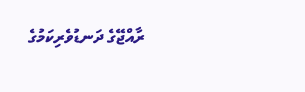ރާއްޖޭގެ ދަނޑުވެރިކަމުގެ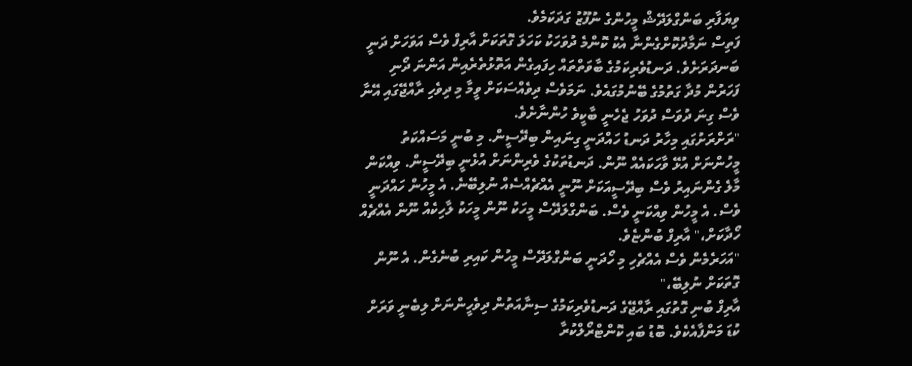ވިޔަފާރި ބަންގްލަދޭޝް މީހުންގެ ނުފޫޒު ގަދަކަމެވެ.
ފަތިސް ނަމާދުކޮށްގެންނާ އެކު ކޮންމެ ދުވަހަކު ކަހަލަ ގޮތަކަށް އާރިފް ވެސް އަވަހަށް ދަނީ ބަނދަރަށެވެ. ދަނޑުވެރިކަމުގެ ބާވަތްތައް ހިފައިގެން އަތޮޅުތެރެއިން އަންނަ ދޯނި ފަހަރުން މުދާ ގަތުމުގެ ބޭނުމުގައެވެ. ނަމަވެސް ދިވެއްސަކަށް ވީމާ މި ދިވެހި ރާއްޖޭގައި އޭނާ ވެސް ގިނަ ދުވަސް ދުވަހު ޖެހެނީ ބާކީވެ ހުންނާށެވެ.
"ރަށްރަށުގައި މިހާރު ދަނޑު ހައްދަނީ ގިނައިން ބިދޭސީން. މި ބުނީ މަސައްކަތު މީހުންނަށް އުޅޭ ވާހަކައެއް ނޫން. ދަނޑުތަކުގެ ވެރިންނަށް އުޅެނީ ބިދޭސީން. ވިއްކަން މާލެ ގެންނައިރު ވެސް ބިދޭސީއަކަށް ނޫނީ އެއްޗެއްސެއް ނުލިބޭނެ. އެ މީހުން ހައްދަނީ ވެސް. އެ މީހުން ވިއްކަނީ ވެސް. ބަންގްލަދޭސް މީހަކު ނޫން މީހަކު ލާހިކެއް ނޫން އެއްޗެއް ހޯދާކަށް،" އާރިފް ބުންޏެވެ.
"އަހަރެމެން ވެސް އެއްޗެހި މި ހޯދަނީ ބަންގްލަދޭސް މީހުން ކައިރި ބުނެގެން. އެ ނޫން ގޮތަކަށް ނުލިބޭ،"
އާރިފް ބުނި ގޮތުގައި ރާއްޖޭގެ ދަނޑުވެރިކަމުގެ ސިނާއަތުން ދިވެހީންނަށް ލިބެނީ ވަރަށް ކުޑަ މަންފާއެކެވެ. ބޮޑު ބައި ކޮންޓްރޯލްކުރާ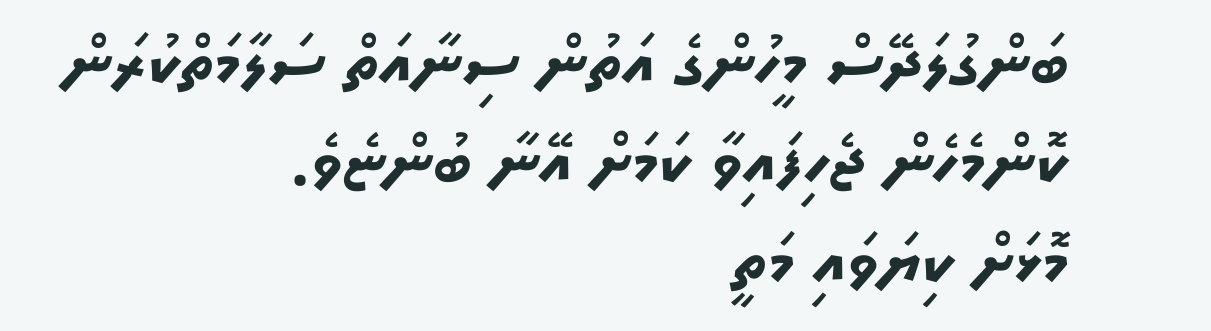ބަންގުލަދޭސް މީހުންގެ އަތުން ސިނާއަތް ސަލާމަތްކުރަން ކޮންމެހެން ޖެހިފައިވާ ކަމަށް އޭނާ ބުންޏެވެ.
މޮޅަށް ކިޔަވައި މަތީ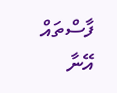ފާސްތައް އޭނާ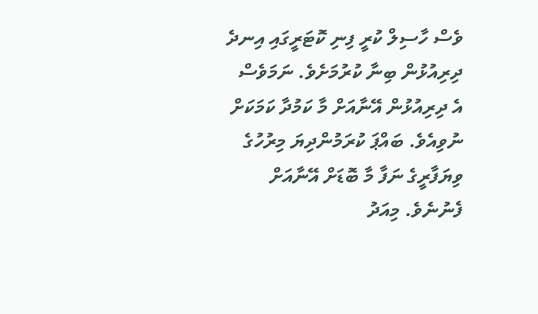ވެސް ހާސިލް ކުރީ ފިނި ކޮޓަރީގައި އިނދެ ދިރިއުޅުން ބިނާ ކުރުމަށެވެ. ނަމަވެސް އެ ދިރިއުޅުން އޭނާއަށް މާ ކަމުދާ ކަމަކަށް ނުވިއެވެ. ބައްޕަ ކުރަމުންދިޔަ މިރުހުގެ ވިޔަފާރީގެ ނަފާ މާ ބޮޑަށް އޭނާއަށް ފެނުނެވެ. މިއަދު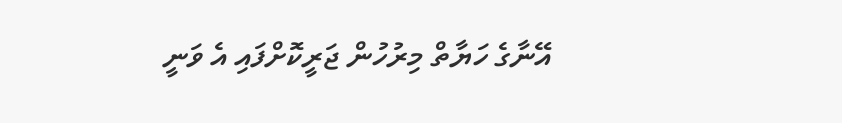އޭނާގެ ހަޔާތް މިރުހުން ޖަރީކޮށްފައި އެ ވަނީ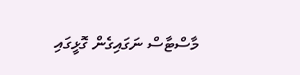މާސްޓާސް ނަގައިގެން ގޮޅީގައި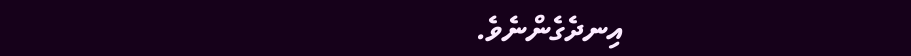އިނދެގެންނެވެ.